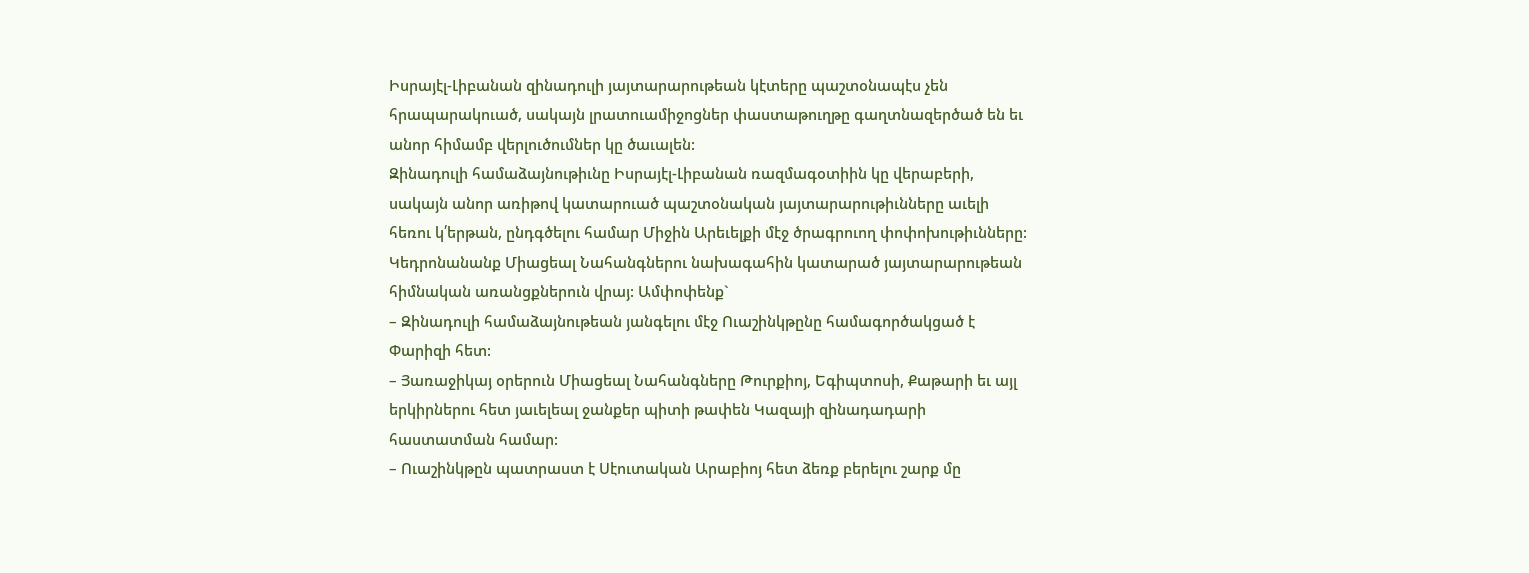Իսրայէլ-Լիբանան զինադուլի յայտարարութեան կէտերը պաշտօնապէս չեն հրապարակուած, սակայն լրատուամիջոցներ փաստաթուղթը գաղտնազերծած են եւ անոր հիմամբ վերլուծումներ կը ծաւալեն:
Զինադուլի համաձայնութիւնը Իսրայէլ-Լիբանան ռազմագօտիին կը վերաբերի, սակայն անոր առիթով կատարուած պաշտօնական յայտարարութիւնները աւելի հեռու կ՛երթան, ընդգծելու համար Միջին Արեւելքի մէջ ծրագրուող փոփոխութիւնները:
Կեդրոնանանք Միացեալ Նահանգներու նախագահին կատարած յայտարարութեան հիմնական առանցքներուն վրայ: Ամփոփենք`
– Զինադուլի համաձայնութեան յանգելու մէջ Ուաշինկթընը համագործակցած է Փարիզի հետ:
– Յառաջիկայ օրերուն Միացեալ Նահանգները Թուրքիոյ, Եգիպտոսի, Քաթարի եւ այլ երկիրներու հետ յաւելեալ ջանքեր պիտի թափեն Կազայի զինադադարի հաստատման համար:
– Ուաշինկթըն պատրաստ է Սէուտական Արաբիոյ հետ ձեռք բերելու շարք մը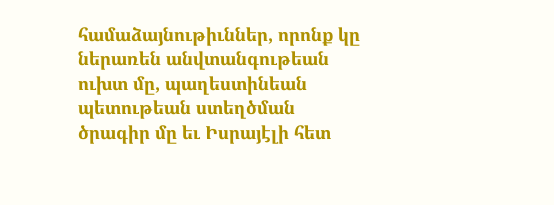համաձայնութիւններ, որոնք կը ներառեն անվտանգութեան ուխտ մը, պաղեստինեան պետութեան ստեղծման ծրագիր մը եւ Իսրայէլի հետ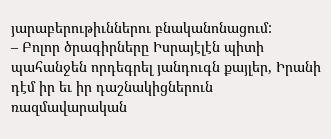յարաբերութիւններու բնականոնացում:
– Բոլոր ծրագիրները Իսրայէլէն պիտի պահանջեն որդեգրել յանդուգն քայլեր, Իրանի դէմ իր եւ իր դաշնակիցներուն ռազմավարական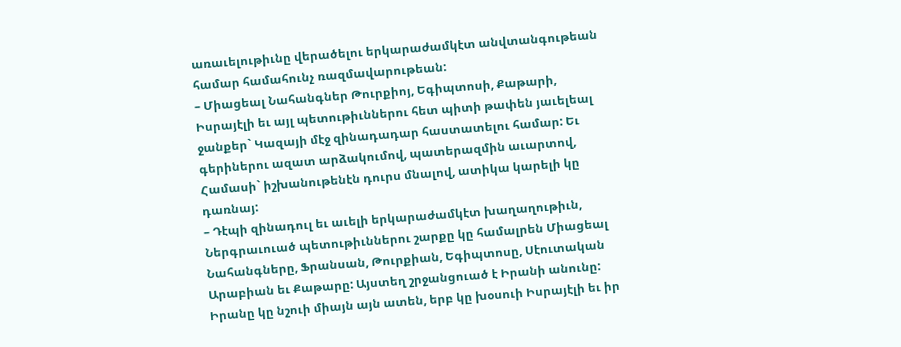առաւելութիւնը վերածելու երկարաժամկէտ անվտանգութեան համար համահունչ ռազմավարութեան:
– Միացեալ Նահանգներ Թուրքիոյ, Եգիպտոսի, Քաթարի, Իսրայէլի եւ այլ պետութիւններու հետ պիտի թափեն յաւելեալ ջանքեր` Կազայի մէջ զինադադար հաստատելու համար: Եւ գերիներու ազատ արձակումով, պատերազմին աւարտով, Համասի` իշխանութենէն դուրս մնալով, ատիկա կարելի կը դառնայ:
– Դէպի զինադուլ եւ աւելի երկարաժամկէտ խաղաղութիւն, Ներգրաւուած պետութիւններու շարքը կը համալրեն Միացեալ Նահանգները, Ֆրանսան, Թուրքիան, Եգիպտոսը, Սէուտական Արաբիան եւ Քաթարը: Այստեղ շրջանցուած է Իրանի անունը: Իրանը կը նշուի միայն այն ատեն, երբ կը խօսուի Իսրայէլի եւ իր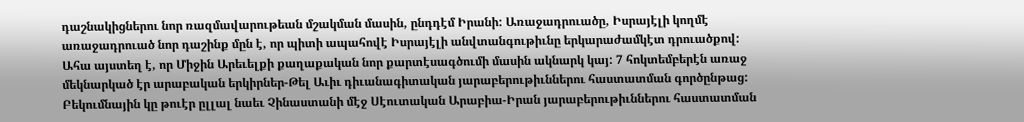դաշնակիցներու նոր ռազմավարութեան մշակման մասին, ընդդէմ Իրանի: Առաջադրուածը, Իսրայէլի կողմէ առաջադրուած նոր դաշինք մըն է, որ պիտի ապահովէ Իսրայէլի անվտանգութիւնը երկարաժամկէտ դրուածքով:
Ահա այստեղ է, որ Միջին Արեւելքի քաղաքական նոր քարտէսագծումի մասին ակնարկ կայ: 7 հոկտեմբերէն առաջ մեկնարկած էր արաբական երկիրներ-Թել Աւիւ դիւանագիտական յարաբերութիւններու հաստատման գործընթաց: Բեկումնային կը թուէր ըլլալ նաեւ Չինաստանի մէջ Սէուտական Արաբիա-Իրան յարաբերութիւններու հաստատման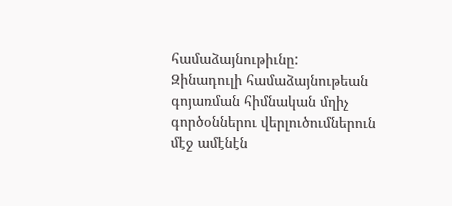համաձայնութիւնը:
Զինադուլի համաձայնութեան գոյառման հիմնական մղիչ գործօններու վերլուծումներուն մէջ ամէնէն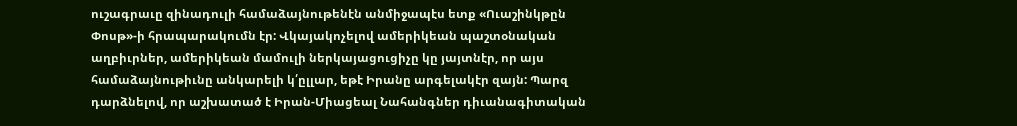ուշագրաւը զինադուլի համաձայնութենէն անմիջապէս ետք «Ուաշինկթըն Փոսթ»-ի հրապարակումն էր: Վկայակոչելով ամերիկեան պաշտօնական աղբիւրներ, ամերիկեան մամուլի ներկայացուցիչը կը յայտնէր, որ այս համաձայնութիւնը անկարելի կ՛ըլլար, եթէ Իրանը արգելակէր զայն: Պարզ դարձնելով, որ աշխատած է Իրան-Միացեալ Նահանգներ դիւանագիտական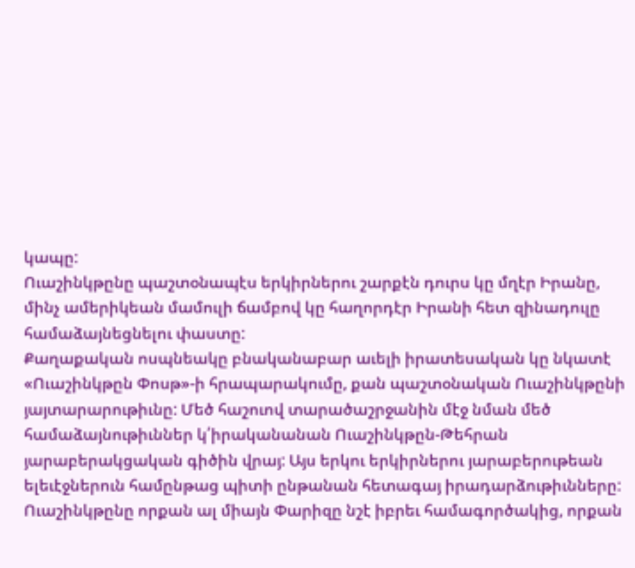կապը:
Ուաշինկթընը պաշտօնապէս երկիրներու շարքէն դուրս կը մղէր Իրանը, մինչ ամերիկեան մամուլի ճամբով կը հաղորդէր Իրանի հետ զինադուլը համաձայնեցնելու փաստը:
Քաղաքական ոսպնեակը բնականաբար աւելի իրատեսական կը նկատէ «Ուաշինկթըն Փոսթ»-ի հրապարակումը, քան պաշտօնական Ուաշինկթընի յայտարարութիւնը: Մեծ հաշուով տարածաշրջանին մէջ նման մեծ համաձայնութիւններ կ՛իրականանան Ուաշինկթըն-Թեհրան յարաբերակցական գիծին վրայ: Այս երկու երկիրներու յարաբերութեան ելեւէջներուն համընթաց պիտի ընթանան հետագայ իրադարձութիւնները:
Ուաշինկթընը որքան ալ միայն Փարիզը նշէ իբրեւ համագործակից, որքան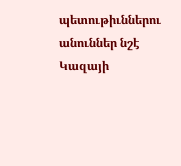պետութիւններու անուններ նշէ Կազայի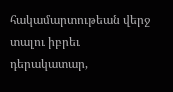հակամարտութեան վերջ տալու իբրեւ դերակատար,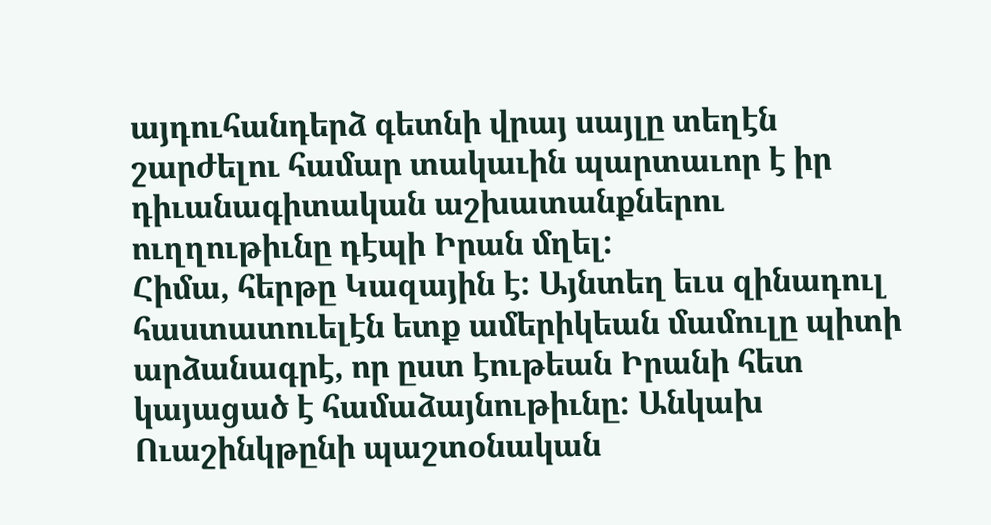այդուհանդերձ գետնի վրայ սայլը տեղէն շարժելու համար տակաւին պարտաւոր է իր դիւանագիտական աշխատանքներու ուղղութիւնը դէպի Իրան մղել:
Հիմա, հերթը Կազային է: Այնտեղ եւս զինադուլ հաստատուելէն ետք ամերիկեան մամուլը պիտի արձանագրէ, որ ըստ էութեան Իրանի հետ կայացած է համաձայնութիւնը: Անկախ Ուաշինկթընի պաշտօնական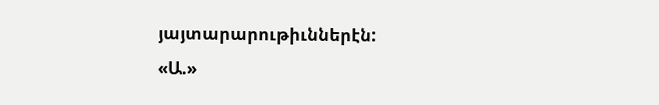յայտարարութիւններէն:
«Ա.»